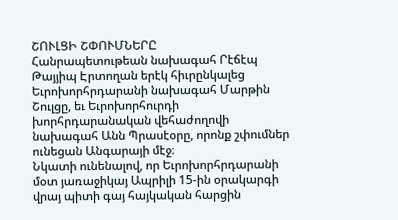ՇՈՒԼՑԻ ՇՓՈՒՄՆԵՐԸ
Հանրապետութեան նախագահ Րէճէպ Թայյիպ Էրտողան երէկ հիւրընկալեց Եւրոխորհրդարանի նախագահ Մարթին Շուլցը, եւ Եւրոխորհուրդի խորհրդարանական վեհաժողովի նախագահ Անն Պրասէօրը, որոնք շփումներ ունեցան Անգարայի մէջ։
Նկատի ունենալով, որ Եւրոխորհրդարանի մօտ յառաջիկայ Ապրիլի 15-ին օրակարգի վրայ պիտի գայ հայկական հարցին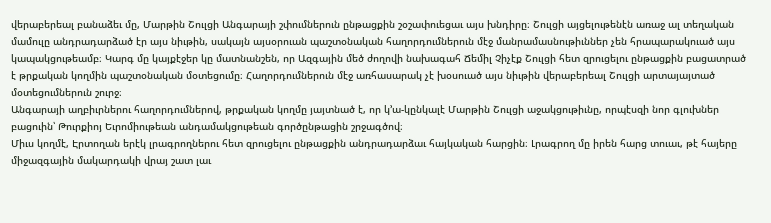վերաբերեալ բանաձեւ մը, Մարթին Շուլցի Անգարայի շփումներուն ընթացքին շօշափուեցաւ այս խնդիրը։ Շուլցի այցելութենէն առաջ ալ տեղական մամուլը անդրադարձած էր այս նիւթին, սակայն այսօրուան պաշտօնական հաղորդումներուն մէջ մանրամասնութիւններ չեն հրապարակուած այս կապակցութեամբ։ Կարգ մը կայքէջեր կը մատնանշեն, որ Ազգային մեծ ժողովի նախագահ Ճեմիլ Չիչէք Շուլցի հետ զրուցելու ընթացքին բացատրած է թրքական կողմին պաշտօնական մօտեցումը։ Հաղորդումներուն մէջ առհասարակ չէ խօսուած այս նիւթին վերաբերեալ Շուլցի արտայայտած մօտեցումներուն շուրջ։
Անգարայի աղբիւրներու հաղորդումներով, թրքական կողմը յայտնած է, որ կ՚ա-կընկալէ Մարթին Շուլցի աջակցութիւնը, որպէսզի նոր գլուխներ բացուին՝ Թուրքիոյ Եւրոմիութեան անդամակցութեան գործընթացին շրջագծով։
Միւս կողմէ, Էրտողան երէկ լրագրողներու հետ զրուցելու ընթացքին անդրադարձաւ հայկական հարցին։ Լրագրող մը իրեն հարց տուաւ, թէ հայերը միջազգային մակարդակի վրայ շատ լաւ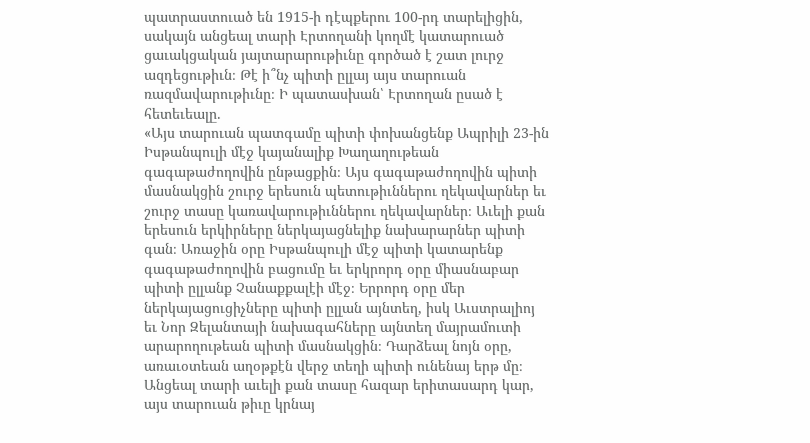պատրաստուած են 1915-ի դէպքերու 100-րդ տարելիցին, սակայն անցեալ տարի Էրտողանի կողմէ կատարուած ցաւակցական յայտարարութիւնը գործած է շատ լուրջ ազդեցութիւն։ Թէ ի՞նչ պիտի ըլլայ այս տարուան ռազմավարութիւնը։ Ի պատասխան՝ Էրտողան ըսած է հետեւեալը.
«Այս տարուան պատգամը պիտի փոխանցենք Ապրիլի 23-ին Իսթանպուլի մէջ կայանալիք Խաղաղութեան գագաթաժողովին ընթացքին։ Այս գագաթաժողովին պիտի մասնակցին շուրջ երեսուն պետութիւններու ղեկավարներ եւ շուրջ տասը կառավարութիւններու ղեկավարներ։ Աւելի քան երեսուն երկիրները ներկայացնելիք նախարարներ պիտի գան։ Առաջին օրը Իսթանպուլի մէջ պիտի կատարենք գագաթաժողովին բացումը եւ երկրորդ օրը միասնաբար պիտի ըլլանք Չանաքքալէի մէջ։ Երրորդ օրը մեր ներկայացուցիչները պիտի ըլլան այնտեղ, իսկ Աւստրալիոյ եւ Նոր Զելանտայի նախագահները այնտեղ մայրամուտի արարողութեան պիտի մասնակցին։ Դարձեալ նոյն օրը, առաւօտեան աղօթքէն վերջ տեղի պիտի ունենայ երթ մը։ Անցեալ տարի աւելի քան տասը հազար երիտասարդ կար, այս տարուան թիւը կրնայ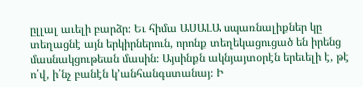ըլլալ աւելի բարձր։ Եւ հիմա ԱՍԱԼԱ սպառնալիքներ կը տեղացնէ այն երկիրներուն, որոնք տեղեկացուցած են իրենց մասնակցութեան մասին։ Այսինքն ակնյայտօրէն երեւելի է, թէ ո՛վ, ի՛նչ բանէն կ՚անհանգստանայ։ Ի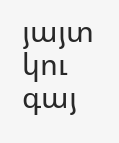յայտ կու գայ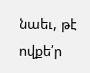նաեւ, թէ ովքե՛ր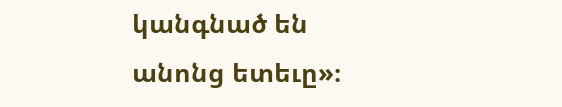կանգնած են անոնց ետեւը»։